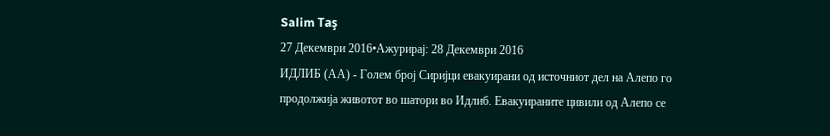Salim Taş
27 Декември 2016•Ажурирај: 28 Декември 2016
ИДЛИБ (АА) - Голем број Сиријци евакуирани од источниот дел на Алепо го продолжија животот во шатори во Идлиб. Евакуираните цивили од Алепо се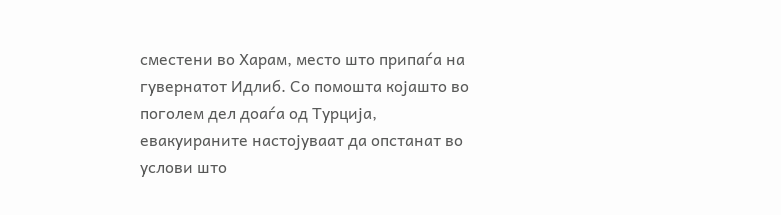сместени во Харам, место што припаѓа на гувернатот Идлиб. Со помошта којашто во поголем дел доаѓа од Турција, евакуираните настојуваат да опстанат во услови што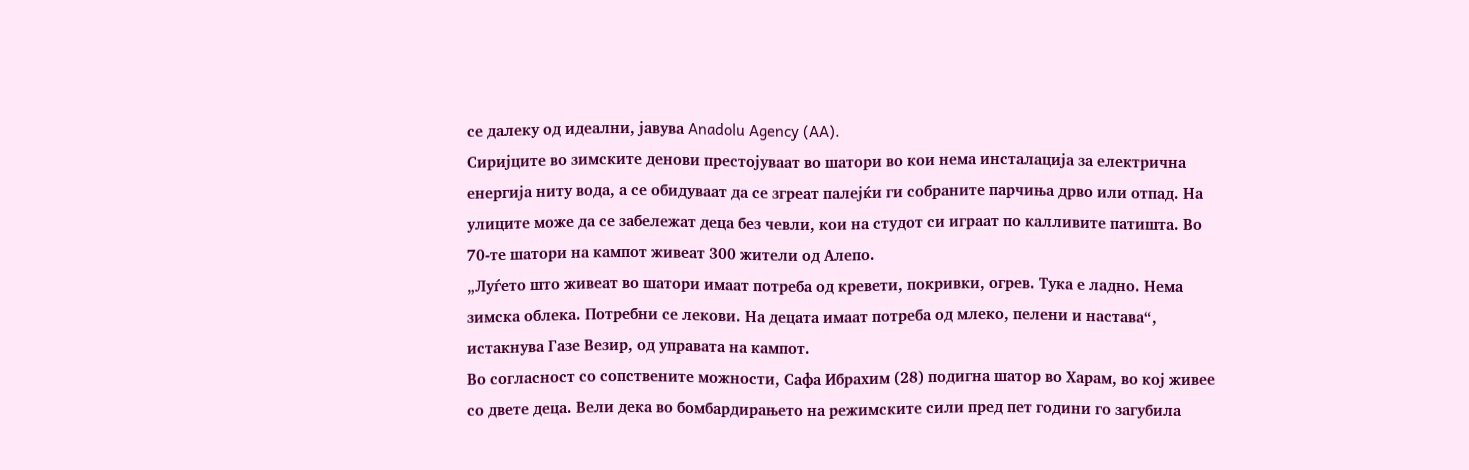се далеку од идеални, јавува Anadolu Agency (AA).
Сиријците во зимските денови престојуваат во шатори во кои нема инсталација за електрична енергија ниту вода, а се обидуваат да се згреат палејќи ги собраните парчиња дрво или отпад. На улиците може да се забележат деца без чевли, кои на студот си играат по калливите патишта. Во 70-те шатори на кампот живеат 300 жители од Алепо.
„Луѓето што живеат во шатори имаат потреба од кревети, покривки, огрев. Тука е ладно. Нема зимска облека. Потребни се лекови. На децата имаат потреба од млеко, пелени и настава“, истакнува Газе Везир, од управата на кампот.
Во согласност со сопствените можности, Сафа Ибрахим (28) подигна шатор во Харам, во кој живее со двете деца. Вели дека во бомбардирањето на режимските сили пред пет години го загубила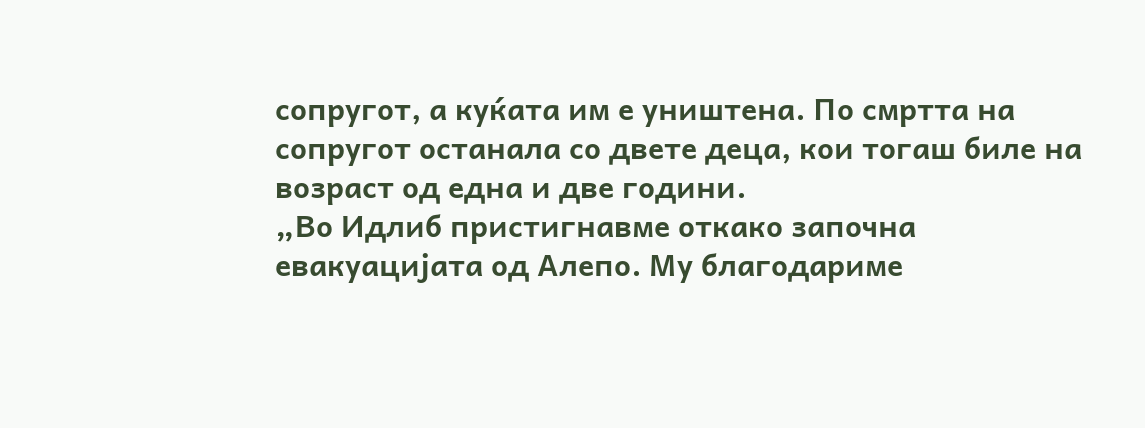сопругот, а куќата им е уништена. По смртта на сопругот останала со двете деца, кои тогаш биле на возраст од една и две години.
„Во Идлиб пристигнавме откако започна евакуацијата од Алепо. Му благодариме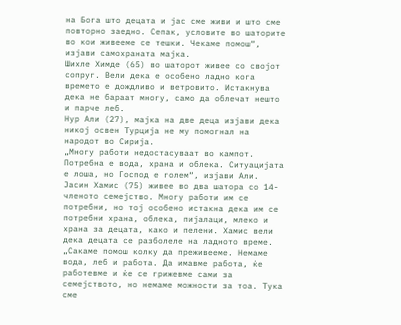на Бога што децата и јас сме живи и што сме повторно заедно. Сепак, условите во шаторите во кои живееме се тешки. Чекаме помош“, изјави самохраната мајка.
Шихле Химде (65) во шаторот живее со својот сопруг. Вели дека е особено ладно кога времето е дождливо и ветровито. Истакнува дека не бараат многу, само да облечат нешто и парче леб.
Нур Али (27), мајка на две деца изјави дека никој освен Турција не му помогнал на народот во Сирија.
„Многу работи недостасуваат во кампот. Потребна е вода, храна и облека. Ситуацијата е лоша, но Господ е голем“, изјави Али.
Јасин Хамис (75) живее во два шатора со 14-членото семејство. Многу работи им се потребни, но тој особено истакна дека им се потребни храна, облека, пијалаци, млеко и храна за децата, како и пелени. Хамис вели дека децата се разболеле на ладното време.
„Сакаме помош колку да преживееме. Немаме вода, леб и работа. Да имавме работа, ќе работевме и ќе се грижевме сами за семејството, но немаме можности за тоа. Тука сме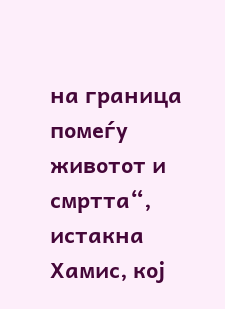на граница помеѓу животот и смртта“, истакна Хамис, кој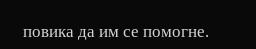повика да им се помогне.